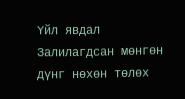Үйл явдал
Залилагдсан мөнгөн дүнг нөхөн төлөх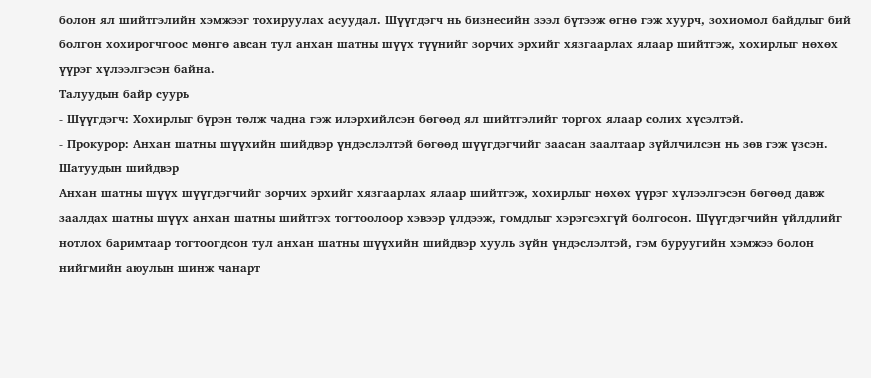болон ял шийтгэлийн хэмжээг тохируулах асуудал. Шүүгдэгч нь бизнесийн зээл бүтээж өгнө гэж хуурч, зохиомол байдлыг бий болгон хохирогчгоос мөнгө авсан тул анхан шатны шүүх түүнийг зорчих эрхийг хязгаарлах ялаар шийтгэж, хохирлыг нөхөх үүрэг хүлээлгэсэн байна.
Талуудын байр суурь
- Шүүгдэгч: Хохирлыг бүрэн төлж чадна гэж илэрхийлсэн бөгөөд ял шийтгэлийг торгох ялаар солих хүсэлтэй.
- Прокурор: Анхан шатны шүүхийн шийдвэр үндэслэлтэй бөгөөд шүүгдэгчийг заасан заалтаар зүйлчилсэн нь зөв гэж үзсэн.
Шатуудын шийдвэр
Анхан шатны шүүх шүүгдэгчийг зорчих эрхийг хязгаарлах ялаар шийтгэж, хохирлыг нөхөх үүрэг хүлээлгэсэн бөгөөд давж заалдах шатны шүүх анхан шатны шийтгэх тогтоолоор хэвээр үлдээж, гомдлыг хэрэгсэхгүй болгосон. Шүүгдэгчийн үйлдлийг нотлох баримтаар тогтоогдсон тул анхан шатны шүүхийн шийдвэр хууль зүйн үндэслэлтэй, гэм буруугийн хэмжээ болон нийгмийн аюулын шинж чанарт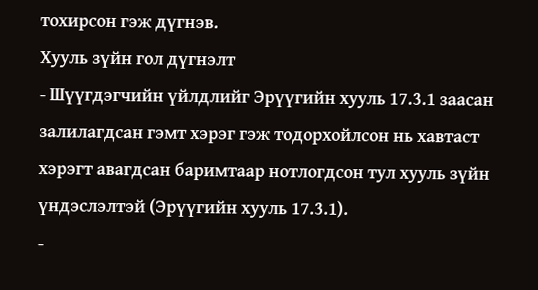тохирсон гэж дүгнэв.
Хууль зүйн гол дүгнэлт
- Шүүгдэгчийн үйлдлийг Эрүүгийн хууль 17.3.1 заасан залилагдсан гэмт хэрэг гэж тодорхойлсон нь хавтаст хэрэгт авагдсан баримтаар нотлогдсон тул хууль зүйн үндэслэлтэй (Эрүүгийн хууль 17.3.1).
-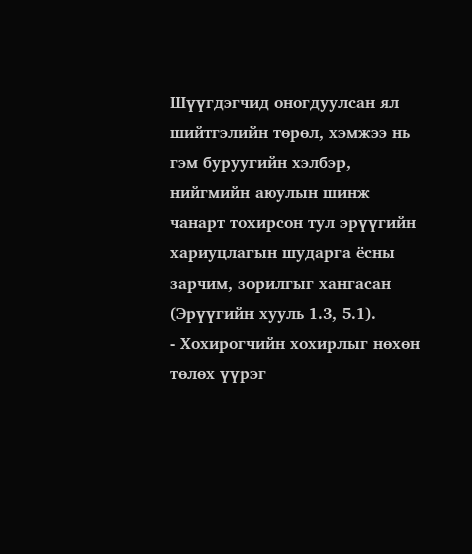Шүүгдэгчид оногдуулсан ял шийтгэлийн төрөл, хэмжээ нь гэм буруугийн хэлбэр, нийгмийн аюулын шинж чанарт тохирсон тул эрүүгийн хариуцлагын шударга ёсны зарчим, зорилгыг хангасан (Эрүүгийн хууль 1.3, 5.1).
- Хохирогчийн хохирлыг нөхөн төлөх үүрэг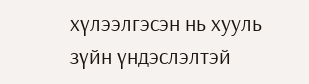хүлээлгэсэн нь хууль зүйн үндэслэлтэй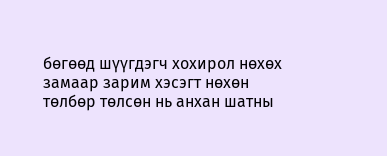бөгөөд шүүгдэгч хохирол нөхөх замаар зарим хэсэгт нөхөн төлбөр төлсөн нь анхан шатны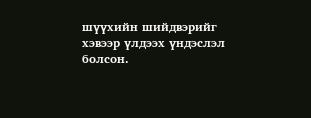шүүхийн шийдвэрийг хэвээр үлдээх үндэслэл болсон.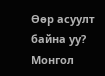Өөр асуулт байна уу?
Монгол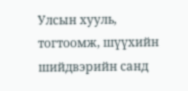Улсын хууль, тогтоомж, шүүхийн шийдвэрийн санд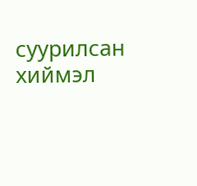суурилсан хиймэл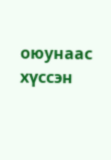оюунаас хүссэн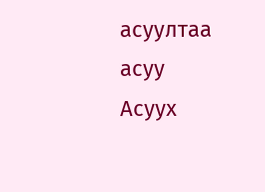асуултаа асуу
Асуух